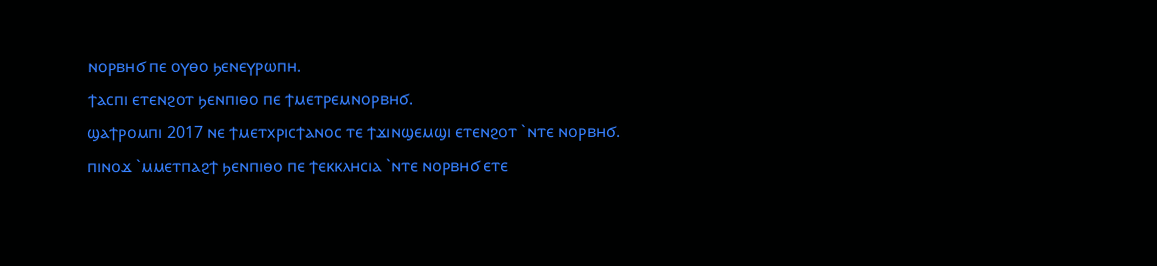ⲛⲟⲣⲃⲏϭ ⲡⲉ ⲟⲩⲑⲟ ϧⲉⲛⲉⲩⲣⲱⲡⲏ.
ϯⲁⲥⲡⲓ ⲉⲧⲉⲛϩⲟⲧ ϧⲉⲛⲡⲓⲑⲟ ⲡⲉ ϯⲙⲉⲧⲣⲉⲙⲛⲟⲣⲃⲏϭ.
ϣⲁϯⲣⲟⲙⲡⲓ 2017 ⲛⲉ ϯⲙⲉⲧⲭⲣⲓⲥϯⲁⲛⲟⲥ ⲧⲉ ϯϫⲓⲛϣⲉⲙϣⲓ ⲉⲧⲉⲛϩⲟⲧ `ⲛⲧⲉ ⲛⲟⲣⲃⲏϭ. ⲡⲓⲛⲟϫ `ⲙⲙⲉⲧⲡⲁϩϯ ϧⲉⲛⲡⲓⲑⲟ ⲡⲉ ϯⲉⲕⲕⲗⲏⲥⲓⲁ `ⲛⲧⲉ ⲛⲟⲣⲃⲏϭ ⲉⲧⲉ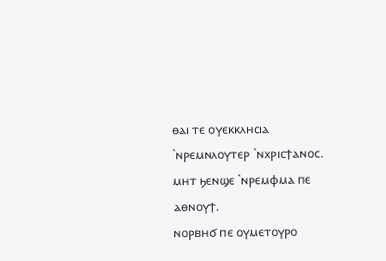ⲑⲁⲓ ⲧⲉ ⲟⲩⲉⲕⲕⲗⲏⲥⲓⲁ `ⲛⲣⲉⲙⲛⲗⲟⲩⲧⲉⲣ `ⲛⲭⲣⲓⲥϯⲁⲛⲟⲥ. ⲙⲏⲧ ϧⲉⲛϣⲉ `ⲛⲣⲉⲙⲫⲙⲁ ⲡⲉ ⲁⲑⲛⲟⲩϯ.
ⲛⲟⲣⲃⲏϭ ⲡⲉ ⲟⲩⲙⲉⲧⲟⲩⲣⲟ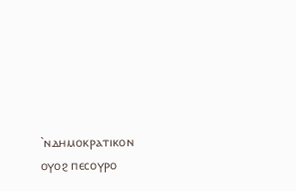`ⲛⲇⲏⲙⲟⲕⲣⲁⲧⲓⲕⲟⲛ ⲟⲩⲟϩ ⲡⲉⲥⲟⲩⲣⲟ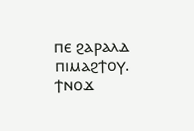ⲡⲉ ϩⲁⲣⲁⲗⲇ ⲡⲓⲙⲁϩϯⲟⲩ. ϯⲛⲟϫ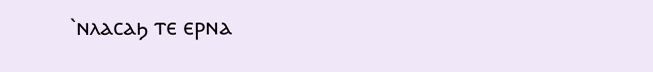`ⲛⲗⲁⲥⲁϧ ⲧⲉ ⲉⲣⲛⲁ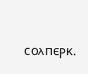ⲥⲟⲗⲡⲉⲣⲕ.